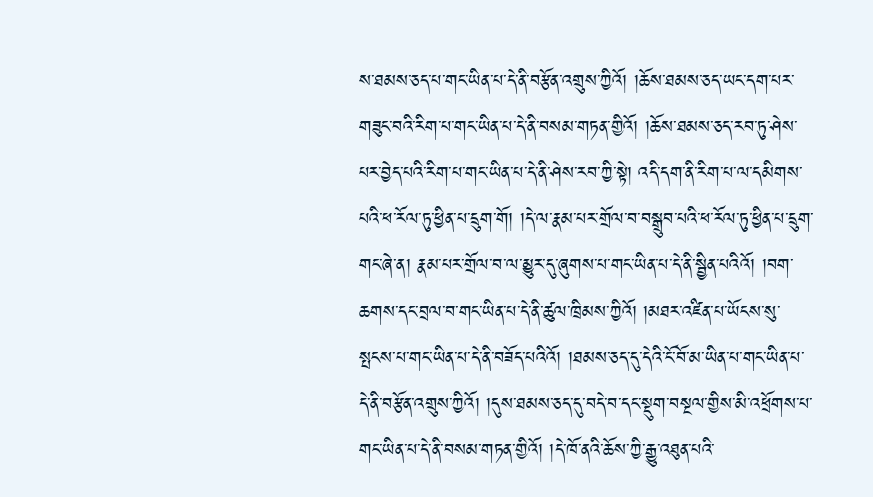ས་ཐམས་ཅད་པ་གང་ཡིན་པ་དེ་ནི་བརྩོན་འགྲུས་ཀྱིའོ། །ཆོས་ཐམས་ཅད་ཡང་དག་པར་གཟུང་བའི་རིག་པ་གང་ཡིན་པ་དེ་ནི་བསམ་གཏན་གྱིའོ། །ཆོས་ཐམས་ཅད་རབ་ཏུ་ཤེས་པར་བྱེད་པའི་རིག་པ་གང་ཡིན་པ་དེ་ནི་ཤེས་རབ་ཀྱི་སྟེ། འདི་དག་ནི་རིག་པ་ལ་དམིགས་པའི་ཕ་རོལ་ཏུ་ཕྱིན་པ་དྲུག་གོ། །དེ་ལ་རྣམ་པར་གྲོལ་བ་བསྒྲུབ་པའི་ཕ་རོལ་ཏུ་ཕྱིན་པ་དྲུག་གང་ཞེ་ན། རྣམ་པར་གྲོལ་བ་ལ་མྱུར་དུ་ཞུགས་པ་གང་ཡིན་པ་དེ་ནི་སྦྱིན་པའིའོ། །བག་ཆགས་དང་བྲལ་བ་གང་ཡིན་པ་དེ་ནི་ཚུལ་ཁྲིམས་ཀྱིའོ། །མཐར་འཛིན་པ་ཡོངས་སུ་སྤངས་པ་གང་ཡིན་པ་དེ་ནི་བཟོད་པའིའོ། །ཐམས་ཅད་དུ་དེའི་ངོ་བོ་མ་ཡིན་པ་གང་ཡིན་པ་དེ་ནི་བརྩོན་འགྲུས་ཀྱིའོ། །དུས་ཐམས་ཅད་དུ་བདེ་བ་དང་སྡུག་བསྔལ་གྱིས་མི་འཕྲོགས་པ་གང་ཡིན་པ་དེ་ནི་བསམ་གཏན་གྱིའོ། །དེ་ཁོ་ནའི་ཆོས་ཀྱི་རྒྱུ་འཐུན་པའི་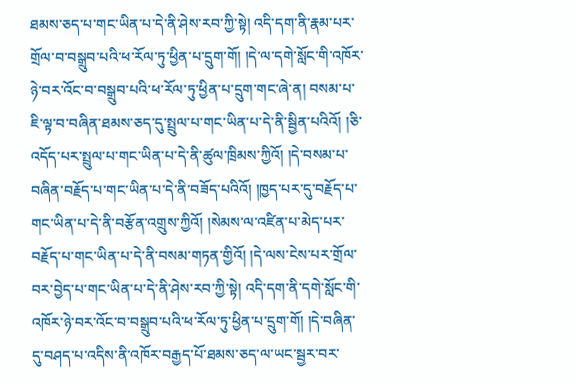ཐམས་ཅད་པ་གང་ཡིན་པ་དེ་ནི་ཤེས་རབ་ཀྱི་སྟེ། འདི་དག་ནི་རྣམ་པར་གྲོལ་བ་བསྒྲུབ་པའི་ཕ་རོལ་ཏུ་ཕྱིན་པ་དྲུག་གོ། །དེ་ལ་དགེ་སློང་གི་འཁོར་ཉེ་བར་འོང་བ་བསྒྲུབ་པའི་ཕ་རོལ་ཏུ་ཕྱིན་པ་དྲུག་གང་ཞེ་ན། བསམ་པ་ཇི་ལྟ་བ་བཞིན་ཐམས་ཅད་དུ་སྤྲུལ་པ་གང་ཡིན་པ་དེ་ནི་སྦྱིན་པའིའོ། །ཅི་འདོད་པར་སྤྲུལ་པ་གང་ཡིན་པ་དེ་ནི་ཚུལ་ཁྲིམས་ཀྱིའོ། །དེ་བསམ་པ་བཞིན་བརྗོད་པ་གང་ཡིན་པ་དེ་ནི་བཟོད་པའིའོ། །ཁྱད་པར་དུ་བརྗོད་པ་གང་ཡིན་པ་དེ་ནི་བརྩོན་འགྲུས་ཀྱིའོ། །སེམས་ལ་འཛིན་པ་མེད་པར་བརྗོད་པ་གང་ཡིན་པ་དེ་ནི་བསམ་གཏན་གྱིའོ། །དེ་ལས་ངེས་པར་གྲོལ་བར་བྱེད་པ་གང་ཡིན་པ་དེ་ནི་ཤེས་རབ་ཀྱི་སྟེ། འདི་དག་ནི་དགེ་སློང་གི་འཁོར་ཉེ་བར་འོང་བ་བསྒྲུབ་པའི་ཕ་རོལ་ཏུ་ཕྱིན་པ་དྲུག་གོ། །དེ་བཞིན་དུ་བཤད་པ་འདིས་ནི་འཁོར་བརྒྱད་པོ་ཐམས་ཅད་ལ་ཡང་སྦྱར་བར་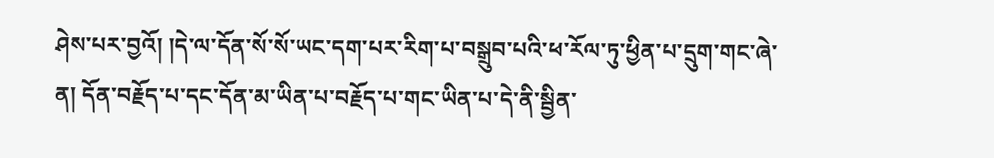ཤེས་པར་བྱའོ། །དེ་ལ་དོན་སོ་སོ་ཡང་དག་པར་རིག་པ་བསྒྲུབ་པའི་ཕ་རོལ་ཏུ་ཕྱིན་པ་དྲུག་གང་ཞེ་ན། དོན་བརྗོད་པ་དང་དོན་མ་ཡིན་པ་བརྗོད་པ་གང་ཡིན་པ་དེ་ནི་སྦྱིན་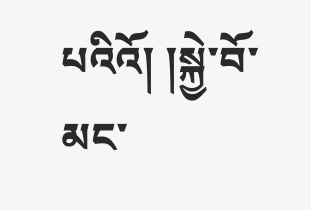པའིའོ། །སྐྱེ་བོ་མང་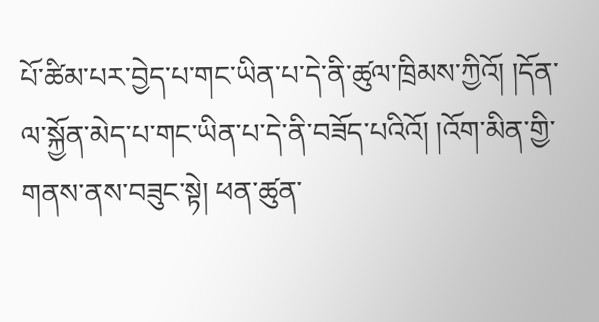པོ་ཚིམ་པར་བྱེད་པ་གང་ཡིན་པ་དེ་ནི་ཚུལ་ཁྲིམས་ཀྱིའོ། །དོན་ལ་སྐྱོན་མེད་པ་གང་ཡིན་པ་དེ་ནི་བཟོད་པའིའོ། །འོག་མིན་གྱི་གནས་ནས་བཟུང་སྟེ། ཕན་ཚུན་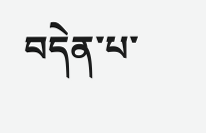བདེན་པ་